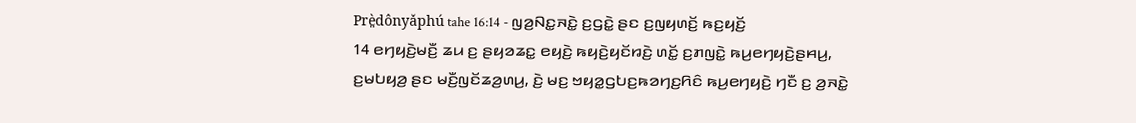Prè̤dônyǎphú tahe 16:14 - ꤜꤤ꤬ꤡꤢ꤭ꤏꤢꤧ꤭ ꤢ꤬ꤞꤢꤧ꤭ ꤔꤢ ꤢ꤬ꤜꤟꤛꤢꤩ꤬ ꤒꤢ꤬ꤟꤢꤩ꤬
14 ꤕꤚꤟꤢꤧ꤬ꤗꤢꤪ꤬ ꤘꤣ ꤢ꤬ ꤔꤟꤤꤘꤢ꤭ ꤕꤟꤢꤧ꤬ ꤒꤟꤢꤧ꤬ꤟꤢꤩꤙꤢꤧ꤬ ꤛꤢꤩ꤭ ꤢ꤬ꤊꤜꤢꤧ꤭ ꤒꤣ꤬ꤕꤚꤟꤢꤧ꤬ꤔꤌꤣ꤬, ꤢ꤬ꤗꤝꤟꤤ꤬ ꤔꤢ ꤗꤢꤪ꤬ꤜꤢꤩꤘꤤ꤬ꤛꤣ꤬, ꤢꤧ꤬ ꤗꤢ꤬ ꤠꤟꤤ꤭ꤞꤝꤢ꤬ꤒꤤꤚꤢ꤬ꤖꤢꤨ ꤒꤣ꤬ꤕꤚꤟꤢꤧ꤬ ꤚꤢꤪ ꤢ꤬ ꤤ꤬ꤏꤢꤧ꤭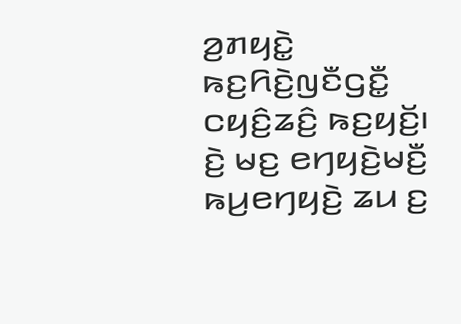ꤤ꤬ꤊꤟꤢꤧ꤭ ꤒꤢ꤬ꤖꤢꤧ꤬ꤜꤢꤪꤞꤢꤪ꤭ ꤍꤟꤢꤨ꤬ꤘꤢꤨ꤬ ꤒꤢ꤬ꤟꤢꤩ꤬꤯ ꤢꤧ꤬ ꤗꤢ꤬ ꤕꤚꤟꤢꤧ꤬ꤗꤢꤪ꤬ ꤒꤣ꤬ꤕꤚꤟꤢꤧ꤬ ꤘꤣ ꤢ꤬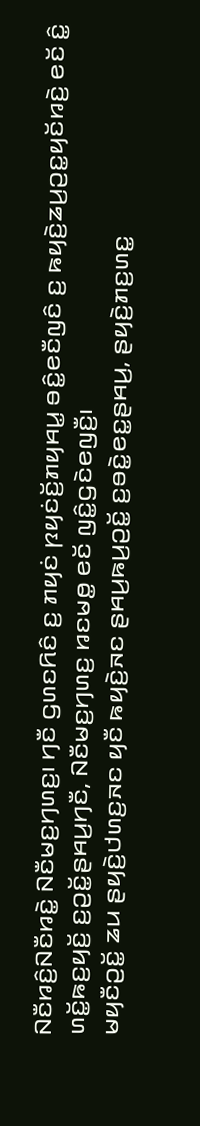ꤡꤢꤪꤙꤢꤨ꤬ꤡꤢꤪꤙꤢꤧ꤭ ꤡꤢꤪꤗꤢ꤬ꤚꤛꤢ꤬꤯ ꤚꤢꤪ ꤞꤛꤢꤖꤢꤨ ꤢ꤬ ꤊꤟꤢꤦ ꤐꤟꤢꤦꤢꤩ꤬ꤊꤟꤌꤣ꤭ ꤋꤢꤨ꤭ꤕꤢꤪꤜꤢꤨ ꤢ꤬ ꤒꤟꤢꤧ꤬ꤘꤣ꤬ꤑꤢ꤭ꤟꤢꤩꤙꤢꤧ꤬ ꤕꤢꤩ ꤢꤨ꤭ ꤛꤢꤩ꤭ꤒꤢ꤬ꤟꤢꤩ꤬ ꤢ꤬ꤑꤢꤩ꤭ꤔꤌꤣ꤬ꤚꤢꤪ, ꤡꤢꤪꤗꤢ꤬ꤚꤛꤢ꤬ ꤙꤢꤗꤥ꤭ ꤕꤢꤩ ꤜꤢꤨ꤭ꤞꤢꤧꤕꤜꤢꤪ꤬꤯
ꤗꤟꤢꤪꤑꤢꤩ꤭ ꤘꤣ ꤔꤟꤢꤧ꤬ꤓꤛꤢ꤬ꤏꤢ ꤟꤢꤪ ꤒꤟꤢꤧ꤬ꤏꤢ ꤔꤌꤣ꤬ꤒꤣ꤬ꤑꤢꤩ꤭ ꤢ꤬ꤋꤢꤧ꤭ꤕꤢ꤭ꤔꤌꤣ꤬, ꤔꤟꤢꤧ꤬ꤊꤢ꤬ꤛꤢ꤭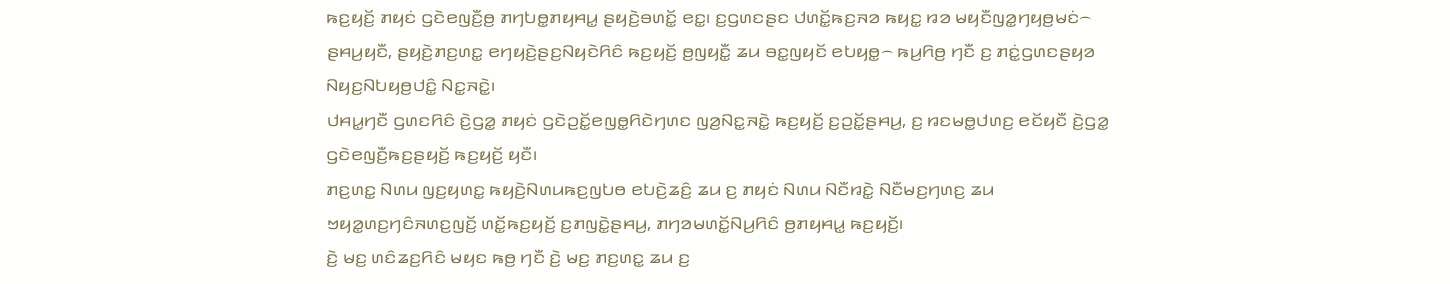ꤒꤢ꤬ꤟꤢꤩ꤬ ꤊꤟꤢꤦ ꤞꤢꤧꤕꤜꤢꤪ꤬ꤥ꤬ ꤊꤚꤝꤥ꤭ꤊꤟꤌꤣ꤭ ꤔꤟꤢꤧ꤬ꤋꤛꤢꤩ꤭ ꤕꤢ꤭꤯ ꤢ꤬ꤞꤛꤢꤔꤢ ꤓꤛꤢꤩ꤭ꤒꤢ꤬ꤏꤤ ꤒꤟꤢ꤭ ꤙꤤ ꤗꤟꤢꤪꤜꤤ꤭ꤚꤟꤥ꤬ꤗꤢꤦ꤮ ꤔꤌꤣ꤬ꤟꤢꤪ, ꤔꤟꤢꤧ꤬ꤊꤢ꤬ꤛꤢ꤭ ꤕꤚꤟꤢꤧ꤬ꤔꤢ꤬ꤡꤟꤢꤧꤖꤢꤨ ꤒꤢ꤬ꤟꤢꤩ꤬ ꤥ꤬ꤜꤟꤢꤪ꤭ ꤘꤣ ꤋꤢ꤭ꤜꤟꤢꤩ ꤕꤝꤟꤥ꤭꤮ ꤒꤣ꤬ꤖꤥ꤬ ꤚꤢꤪ ꤢ꤬ ꤊꤢꤦ꤭ꤞꤛꤢꤔꤟꤤ ꤡꤟꤢ꤬ꤡꤝꤟꤥ꤬ꤓꤢꤨ꤭ ꤡꤢ꤭ꤏꤢꤧ꤭꤯
ꤓꤌꤣ꤭ꤚꤢꤪ ꤞꤛꤢꤖꤢꤨ ꤢꤧ꤬ꤞꤤ꤭ ꤊꤟꤢꤦ ꤞꤢꤧꤑꤢꤩ꤭ꤕꤜꤥ꤭ꤖꤢꤧꤚꤛꤢ ꤜꤤ꤬ꤡꤢ꤭ꤏꤢꤧ꤭ ꤒꤢ꤬ꤟꤢꤩ꤬ ꤢ꤬ꤑꤢꤩ꤭ꤔꤌꤣ꤬, ꤢ꤬ ꤙꤢꤗꤥ꤭ꤓꤛꤢ꤬ ꤕꤢꤩꤟꤢꤪ ꤢꤧ꤬ꤞꤤ꤭ ꤞꤢꤧꤕꤜꤢꤪ꤬ꤒꤢ꤬ꤔꤟꤢꤩ꤬ ꤒꤢ꤬ꤟꤢꤩ꤬ ꤟꤢꤪ꤯
ꤊꤢ꤬ꤛꤢ꤭ ꤡꤛꤣ ꤜꤢ꤬ꤟꤛꤢ꤭ ꤒꤟꤢꤧ꤬ꤡꤛꤣꤒꤢ꤬ꤜꤝꤥ ꤕꤝꤢꤧ꤬ꤘꤢꤨ꤬ ꤘꤣ ꤢ꤬ ꤊꤟꤢꤦ ꤡꤛꤣ ꤡꤢꤪꤙꤢꤧ꤭ ꤡꤢꤪꤗꤢ꤬ꤚꤛꤢ꤬ ꤘꤣ ꤠꤟꤤ꤭ꤛꤢ꤬ꤚꤢꤨꤏꤛꤢ꤬ꤜꤢꤩ꤬ ꤛꤢꤩ꤭ꤒꤢ꤬ꤟꤢꤩ꤬ ꤢ꤬ꤊꤜꤢꤧ꤭ꤔꤌꤣ꤬, ꤊꤚꤤꤗꤛꤢꤩ꤭ꤡꤣ꤬ꤖꤢꤨ ꤥ꤬ꤊꤟꤌꤣ꤭ ꤒꤢ꤬ꤟꤢꤩ꤬꤯
ꤢꤧ꤬ ꤗꤢ꤬ ꤛꤢꤨꤘꤢ꤬ꤖꤢꤨ ꤗꤟꤢ ꤒꤥ꤬ ꤚꤢꤪ ꤢꤧ꤬ ꤗꤢ꤬ ꤊꤢ꤬ꤛꤢ꤭ ꤘꤣ ꤢ꤬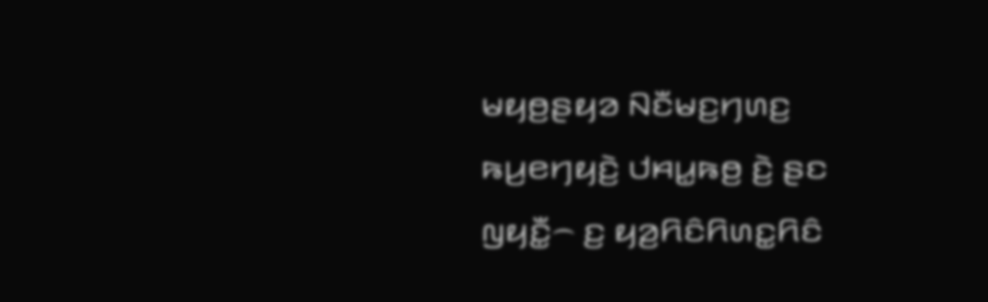ꤗꤟꤥ꤬ꤔꤟꤤ ꤡꤢꤪꤗꤢ꤬ꤚꤛꤢ꤬ ꤒꤣ꤬ꤕꤚꤟꤢꤧ꤬ ꤓꤌꤣ꤭ꤒꤥ꤬ ꤢꤧ꤬ ꤔꤢ ꤜꤟꤢꤪ꤭꤮ ꤢ꤬ ꤟꤤ꤬ꤖꤢꤨꤖꤛꤢ꤭ꤖꤢꤨ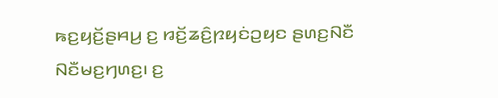ꤒꤢ꤬ꤟꤢꤩ꤬ꤔꤌꤣ꤬ ꤢ꤬ ꤙꤢꤩ꤬ꤘꤢꤨ꤬ꤐꤟꤢꤦꤑꤟꤢ ꤔꤛꤢ꤬ꤡꤢꤪ ꤡꤢꤪꤗꤢ꤬ꤚꤛꤢ꤬꤯ ꤢ꤬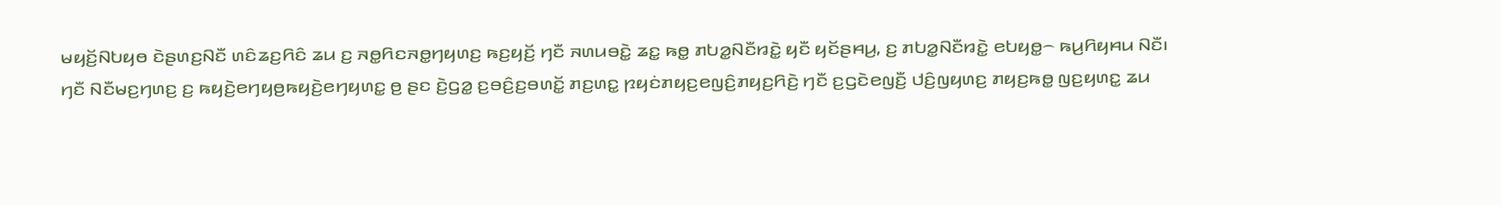ꤗꤟꤢꤩ꤬ꤡꤝꤟꤥ ꤢꤧꤔꤛꤢ꤬ꤡꤢꤪ ꤛꤢꤨꤘꤢ꤬ꤖꤢꤨ ꤘꤣ ꤢ꤬ ꤏꤥ꤭ꤖꤢꤏꤥ꤭ꤚꤟꤛꤢ꤬ ꤒꤢ꤬ꤟꤢꤩ꤬ ꤚꤢꤪ ꤏꤛꤣꤋꤢꤧ꤭ ꤘꤢ꤭ ꤒꤥ꤭ ꤊꤝꤤ꤭ꤡꤢꤪꤙꤢꤧ꤭ ꤟꤢꤪ ꤟꤢꤩꤔꤌꤣ꤬, ꤢ꤬ ꤊꤝꤤ꤭ꤡꤢꤪꤙꤢꤧ꤭ ꤕꤝꤟꤥ꤭꤮ ꤒꤣ꤬ꤖꤟꤌꤣ ꤡꤢꤪ꤯
ꤚꤢꤪ ꤡꤢꤪꤗꤢ꤬ꤚꤛꤢ꤬ ꤢ꤬ ꤒꤟꤢꤧ꤬ꤕꤚꤟꤥ꤬ꤒꤟꤢꤧ꤬ꤕꤚꤟꤛꤢ꤭ ꤥ꤬ ꤔꤢ ꤢꤧ꤬ꤞꤤ꤭ ꤢ꤬ꤋꤢꤨ꤬ꤢ꤬ꤋꤛꤢꤩ꤭ ꤊꤢ꤬ꤛꤢ꤭ ꤐꤟꤢꤦꤊꤟꤢ꤬ꤕꤜꤢꤨ꤬ꤊꤟꤢ꤬ꤖꤢꤧ꤬ ꤚꤢꤪ ꤢ꤬ꤞꤢꤧꤕꤜꤢꤪ꤬ ꤓꤢꤨ꤬ꤜꤟꤛꤢ꤬ ꤊꤟꤢ꤬ꤒꤥ꤭ ꤜꤢ꤬ꤟꤛꤢ꤭ ꤘꤣ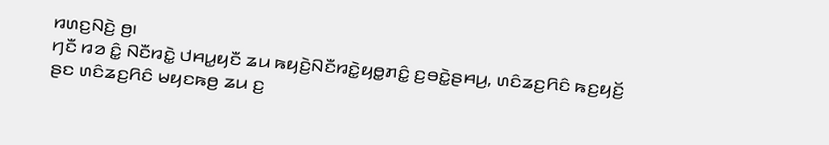ꤙꤛꤢ꤬ꤡꤢꤧ꤬ ꤥ꤬꤯
ꤚꤢꤪ ꤙꤤ ꤢꤨ꤭ ꤡꤢꤪꤙꤢꤧ꤭ ꤓꤌꤣ꤭ꤟꤢꤪ ꤘꤣ ꤒꤟꤢꤧ꤬ꤡꤢꤪꤙꤢꤧ꤭ꤟꤥ꤭ꤊꤢꤨ꤭ ꤢ꤬ꤋꤢꤧ꤭ꤔꤌꤣ꤬, ꤛꤢꤨꤘꤢ꤬ꤖꤢꤨ ꤒꤢ꤬ꤟꤢꤩ꤬ ꤔꤢ ꤛꤢꤨꤘꤢ꤬ꤖꤢꤨ ꤗꤟꤢꤒꤥ꤬ ꤘꤣ ꤢ꤬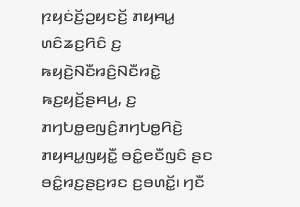ꤐꤟꤢꤦꤢꤩ꤬ꤑꤟꤢꤢꤩ꤬ ꤊꤟꤌꤣ꤭ ꤛꤢꤨꤘꤢ꤬ꤖꤢꤨ ꤢ꤬ ꤒꤟꤢꤧ꤬ꤡꤢꤪꤙꤢꤨ꤬ꤡꤢꤪꤙꤢꤧ꤭ ꤒꤢ꤬ꤟꤢꤩ꤬ꤔꤌꤣ꤬, ꤢ꤬ ꤊꤚꤝꤥ꤭ꤕꤜꤢꤨ꤬ꤊꤚꤝꤥ꤭ꤖꤢꤧ꤬ ꤊꤟꤌꤣ꤭ꤜꤟꤢꤪ꤭ ꤋꤢꤨ꤭ꤕꤢꤪꤜꤢꤨ ꤔꤢ ꤋꤢꤨ꤭ꤙꤢ꤬ꤔꤢ꤬ꤙꤢ ꤢ꤬ꤋꤛꤢꤩ꤭꤯ ꤚꤢꤪ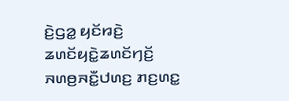ꤢꤧ꤬ꤞꤤ꤭ ꤟꤢꤩꤙꤢꤧ꤬ ꤘꤛꤢꤩꤟꤢꤧ꤭ꤘꤛꤢꤩꤚꤢꤩ꤬ ꤏꤛꤥ꤬ꤏꤢꤪ꤭ꤓꤛꤢ꤬ ꤊꤢ꤬ꤛꤢ꤭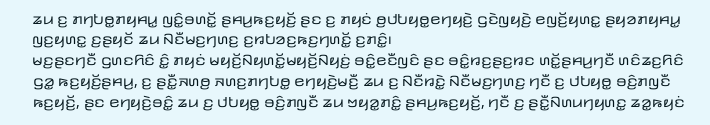ꤘꤣ ꤢ꤬ ꤊꤚꤝꤥ꤭ꤊꤟꤌꤣ꤭ ꤜꤢꤨ꤭ꤋꤛꤢꤩ꤭ ꤔꤌꤣ꤬ꤒꤢ꤬ꤟꤢꤩ꤬ ꤔꤢ ꤢ꤬ ꤊꤟꤢꤦ ꤥ꤬ꤓꤝꤟꤥ꤭ꤕꤚꤟꤢꤧ꤬ ꤞꤢꤧꤜꤟꤢꤧ꤬ ꤕꤜꤢꤩ꤬ꤟꤛꤢ꤭ ꤔꤟꤤꤊꤟꤌꤣ꤭ ꤜꤢ꤬ꤟꤛꤢ꤭ ꤢ꤬ꤔꤟꤢꤩ ꤘꤣ ꤡꤢꤪꤗꤢ꤬ꤚꤛꤢ꤬ ꤢ꤬ꤙꤝꤤꤢ꤬ꤒꤢ꤬ꤚꤛꤢꤩ꤭ ꤢ꤬ꤊꤢꤨ꤭꤯
ꤗꤢ꤬ꤔꤢꤚꤢꤪ ꤞꤛꤢꤖꤢꤨ ꤢꤨ꤭ ꤊꤟꤢꤦ ꤗꤟꤢꤩ꤬ꤡꤟꤛꤢꤩ꤭ꤗꤟꤢꤩ꤬ꤡꤟꤢꤦ꤬ ꤋꤢꤨ꤭ꤕꤢꤪꤜꤢꤨ ꤔꤢ ꤋꤢꤨ꤭ꤙꤢ꤬ꤔꤢ꤬ꤙꤢ ꤛꤢꤩ꤭ꤔꤌꤣ꤬ꤚꤢꤪ ꤛꤢꤨꤘꤢ꤬ꤖꤢꤨ ꤞꤤ꤭ ꤒꤢ꤬ꤟꤢꤩ꤬ꤔꤌꤣ꤬, ꤢ꤬ ꤔꤢꤪ꤭ꤏꤛꤥ꤬ ꤏꤛꤢ꤬ꤊꤚꤝꤥ꤭ ꤕꤚꤟꤢꤧ꤬ꤗꤢꤪ꤬ ꤘꤣ ꤢ꤬ ꤡꤢꤪꤙꤢꤧ꤭ ꤡꤢꤪꤗꤢ꤬ꤚꤛꤢ꤬ ꤚꤢꤪ ꤢ꤬ ꤓꤝꤟꤥ꤭ ꤋꤢꤨ꤬ꤊꤜꤢꤪ ꤒꤢ꤬ꤟꤢꤩ꤬, ꤔꤢ ꤕꤚꤟꤢꤧ꤬ꤋꤢꤨ꤭ ꤘꤣ ꤢ꤬ ꤓꤝꤟꤥ꤭ ꤋꤢꤨ꤬ꤊꤜꤢꤪ ꤘꤣ ꤠꤟꤤ꤭ꤊꤢꤨ꤭ ꤔꤌꤣ꤬ꤒꤢ꤬ꤟꤢꤩ꤬, ꤚꤢꤪ ꤢ꤬ ꤔꤢꤪ꤭ꤡꤛꤣꤚꤟꤛꤢ꤭ ꤘꤤ꤭ꤒꤟꤢꤦ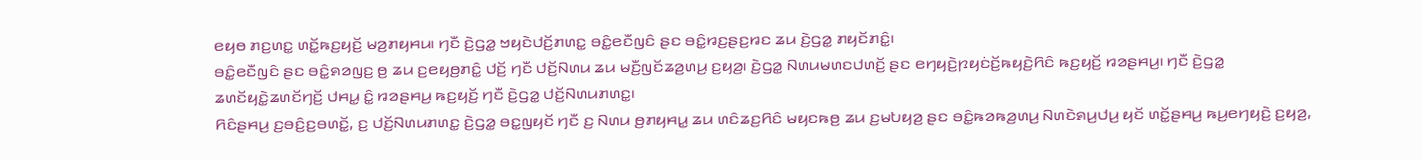ꤕꤟꤥ ꤊꤢ꤬ꤛꤢ꤭ ꤛꤢꤩ꤭ꤒꤢ꤬ꤟꤢꤩ꤬ ꤗꤤ꤬ꤊꤟꤌꤣ꤯ ꤚꤢꤪ ꤢꤧ꤬ꤞꤤ꤭ ꤠꤟꤢꤧꤓꤢꤩ꤬ꤊꤛꤢ꤭ ꤋꤢꤨ꤭ꤕꤢꤪꤜꤢꤨ ꤔꤢ ꤋꤢꤨ꤭ꤙꤢ꤬ꤔꤢ꤬ꤙꤢ ꤘꤣ ꤢꤧ꤬ꤞꤤ꤭ ꤊꤟꤢꤩꤊꤢꤨ꤭꤯
ꤋꤢꤨ꤭ꤕꤢꤪꤜꤢꤨ ꤔꤢ ꤋꤢꤨ꤭ꤎꤤꤜꤢ꤬ ꤥ꤬ ꤘꤣ ꤢ꤬ꤕꤟꤥ꤬ꤊꤢꤨ꤭ ꤓꤢꤩ꤬ ꤚꤢꤪ ꤓꤢꤩ꤬ꤡꤛꤣ ꤘꤣ ꤗꤢꤪ꤬ꤜꤢꤩꤘꤤ꤬ꤛꤣ꤬ ꤢ꤬ꤟꤤ꤬꤯ ꤢꤧ꤬ꤞꤤ꤭ ꤡꤛꤣꤗꤛꤢꤓꤛꤢꤩ꤬ ꤔꤢ ꤕꤚꤟꤢꤧ꤬ꤐꤟꤢꤦꤢꤩ꤬ꤒꤟꤢꤧ꤬ꤖꤢꤨ ꤒꤢ꤬ꤟꤢꤩ꤬ ꤙꤤꤔꤌꤣ꤬꤯ ꤚꤢꤪ ꤢꤧ꤬ꤞꤤ꤭ ꤘꤛꤢꤩꤟꤢꤧ꤭ꤘꤛꤢꤩꤚꤢꤩ꤬ ꤓꤌꤣ꤭ ꤢꤨ꤭ ꤙꤤꤔꤌꤣ꤬ ꤒꤢ꤬ꤟꤢꤩ꤬ ꤚꤢꤪ ꤢꤧ꤬ꤞꤤ꤭ ꤓꤢꤩ꤬ꤡꤛꤣꤊꤛꤢ꤭꤯
ꤖꤢꤨꤔꤌꤣ꤬ ꤢ꤬ꤋꤢꤨ꤬ꤢ꤬ꤋꤛꤢꤩ꤭, ꤢ꤬ ꤓꤢꤩ꤬ꤡꤛꤣꤊꤛꤢ꤭ ꤢꤧ꤬ꤞꤤ꤭ ꤋꤢ꤭ꤜꤟꤢꤩ ꤚꤢꤪ ꤢ꤬ ꤡꤛꤣ ꤥ꤬ꤊꤟꤌꤣ꤭ ꤘꤣ ꤛꤢꤨꤘꤢ꤬ꤖꤢꤨ ꤗꤟꤢꤒꤥ꤬ ꤘꤣ ꤢ꤬ꤗꤝꤟꤤ꤬ ꤔꤢ ꤋꤢꤨ꤭ꤒꤤꤒꤤ꤬ꤛꤣ꤬ ꤡꤛꤢꤧꤎꤣ꤬ꤓꤣ꤬ ꤟꤢꤩ ꤛꤢꤩ꤭ꤔꤌꤣ꤬ ꤒꤣ꤬ꤕꤚꤟꤢꤧ꤬ ꤢ꤬ꤟꤤ꤬,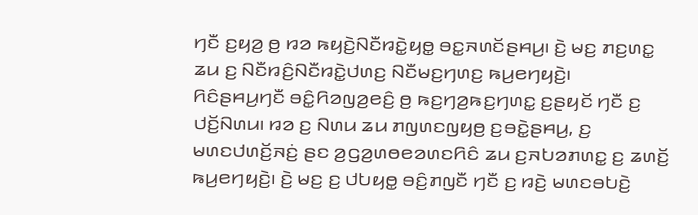ꤚꤢꤪ ꤢ꤬ꤟꤤ꤬ ꤥ꤬ ꤙꤤ ꤒꤟꤢꤧ꤬ꤡꤢꤪꤙꤢꤧ꤭ꤟꤥ꤭ ꤋꤢ꤭ꤏꤛꤢꤩꤔꤌꤣ꤬꤯ ꤢꤧ꤬ ꤗꤢ꤬ ꤊꤢ꤬ꤛꤢ꤭ ꤘꤣ ꤢ꤬ ꤡꤢꤪꤙꤢꤨ꤬ꤡꤢꤪꤙꤢꤧ꤭ꤓꤛꤢ꤬ ꤡꤢꤪꤗꤢ꤬ꤚꤛꤢ꤬ ꤒꤣ꤬ꤕꤚꤟꤢꤧ꤬꤯
ꤖꤢꤨꤔꤌꤣ꤬ꤚꤢꤪ ꤋꤢꤨ꤭ꤖꤤꤜꤤ꤬ꤕꤢꤨ꤬ ꤥ꤬ ꤒꤢ꤬ꤚꤤ꤬ꤒꤢ꤬ꤚꤛꤢ꤭ ꤢ꤬ꤔꤟꤢꤩ ꤚꤢꤪ ꤢ꤬ ꤓꤢꤩ꤬ꤡꤛꤣ꤯ ꤙꤤ ꤢ꤬ ꤡꤛꤣ ꤘꤣ ꤊꤜꤛꤢꤜꤟꤥ꤬ ꤢ꤬ꤋꤢꤧ꤭ꤔꤌꤣ꤬, ꤢ꤬ ꤗꤛꤢꤓꤛꤢꤩ꤬ꤏꤢꤦ꤬ ꤔꤢ ꤤ꤬ꤞꤤ꤬ꤛꤥꤕꤤꤛꤢꤖꤢꤨ ꤘꤣ ꤢ꤬ꤏꤝꤤꤊꤛꤢ꤭ ꤢ꤬ ꤘꤛꤢꤩ꤬ ꤒꤣ꤬ꤕꤚꤟꤢꤧ꤬꤯ ꤢꤧ꤬ ꤗꤢ꤬ ꤢ꤬ ꤓꤝꤟꤥ꤭ ꤋꤢꤨ꤬ꤊꤜꤢꤪ ꤚꤢꤪ ꤢ꤬ ꤙꤢꤧ꤬ ꤗꤛꤢꤋꤝꤢꤧ꤬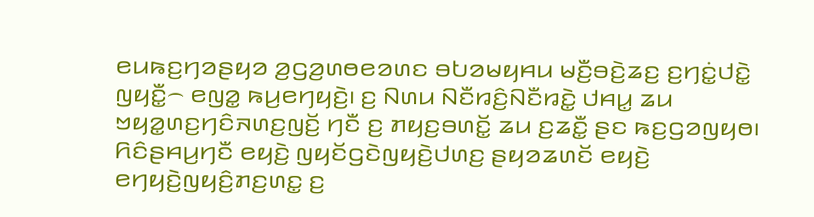ꤕꤣꤒꤢ꤬ꤚꤤꤔꤟꤤ ꤤ꤬ꤞꤤ꤬ꤛꤥꤕꤤꤛꤢ ꤋꤝꤤꤗꤟꤌꤣ ꤗꤢꤪ꤬ꤋꤢꤧ꤬ꤘꤢ꤬ ꤢ꤬ꤚꤢꤦ꤭ꤓꤢꤧ꤭ ꤜꤟꤢꤪ꤭꤮ ꤕꤜꤤ꤭ ꤒꤣ꤬ꤕꤚꤟꤢꤧ꤬꤯ ꤢ꤬ ꤡꤛꤣ ꤡꤢꤪꤙꤢꤨ꤬ꤡꤢꤪꤙꤢꤧ꤭ ꤓꤌꤣ꤭ ꤘꤣ ꤠꤟꤤ꤭ꤛꤢ꤬ꤚꤢꤨꤏꤛꤢ꤬ꤜꤢꤩ꤬ ꤚꤢꤪ ꤢ꤬ ꤊꤟꤢ꤬ꤋꤛꤢꤩ꤭ ꤘꤣ ꤢ꤬ꤘꤢꤪ꤭ ꤔꤢ ꤒꤢ꤬ꤞꤤꤜꤟꤥ꤯
ꤖꤢꤨꤔꤌꤣ꤬ꤚꤢꤪ ꤕꤟꤢꤧ꤬ ꤜꤟꤢꤩꤞꤢꤧꤜꤟꤢꤧ꤬ꤓꤛꤢ꤬ ꤔꤟꤤꤘꤛꤢꤩ ꤕꤟꤢꤧ꤬ ꤕꤚꤟꤢꤧ꤬ꤜꤟꤢꤨ꤬ꤊꤢ꤬ꤛꤢ꤭ ꤢ꤬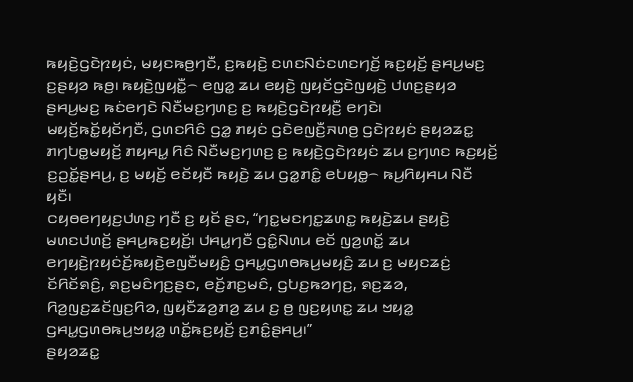ꤒꤟꤢꤧ꤬ꤞꤢꤧꤐꤟꤢꤦ, ꤗꤟꤢꤒꤥ꤬ꤚꤢꤪ, ꤢ꤬ꤒꤟꤢꤧ꤬ ꤢꤛꤢꤡꤢꤦꤢꤛꤢꤚꤢꤩ꤬ ꤒꤢ꤬ꤟꤢꤩ꤬ ꤔꤌꤣ꤬ꤗꤢ꤬ ꤢ꤬ꤔꤟꤤ ꤒꤥ꤬꤯ ꤒꤟꤢꤧ꤬ꤜꤟꤢꤪ꤭꤮ ꤕꤜꤤ꤭ ꤘꤣ ꤕꤟꤢꤧ꤬ ꤜꤟꤢꤩꤞꤢꤧꤜꤟꤢꤧ꤬ ꤓꤛꤢ꤬ꤔꤟꤤ ꤔꤌꤣ꤬ꤗꤢ꤬ ꤒꤢꤦꤕꤚꤢꤧ ꤡꤢꤪꤗꤢ꤬ꤚꤛꤢ꤬ ꤢ꤬ ꤒꤟꤢꤧ꤬ꤞꤢꤧꤐꤟꤢꤪ꤬ ꤕꤚꤢꤧ꤯
ꤗꤟꤢꤩ꤬ꤒꤢꤩ꤭ꤟꤢꤩꤚꤢꤪ, ꤞꤛꤢꤖꤢꤨ ꤞꤤ꤭ ꤊꤟꤢꤦ ꤞꤢꤧꤕꤜꤢꤪ꤬ꤏꤛꤥ꤬ ꤞꤢꤧꤐꤟꤢꤦ ꤔꤟꤤꤘꤢ꤭ ꤊꤚꤝꤥ꤭ꤗꤟꤢꤩ꤬ ꤊꤟꤌꤣ꤭ ꤖꤢꤨ ꤡꤢꤪꤗꤢ꤬ꤚꤛꤢ꤬ ꤢ꤬ ꤒꤟꤢꤧ꤬ꤞꤢꤧꤐꤟꤢꤦ ꤘꤣ ꤢ꤬ꤚꤛꤢ ꤒꤢ꤬ꤟꤢꤩ꤬ ꤢ꤬ꤑꤢꤩ꤭ꤔꤌꤣ꤬, ꤢ꤬ ꤗꤟꤢꤩ꤬ ꤕꤢꤩꤟꤢꤪ ꤒꤟꤢꤧ꤬ ꤘꤣ ꤞꤤ꤭ꤊꤢꤨ꤭ ꤕꤝꤟꤥ꤭꤮ ꤒꤣ꤬ꤖꤟꤌꤣ ꤡꤢꤪ ꤟꤢꤪ꤯
ꤍꤟꤥꤕꤚꤟꤢ꤬ꤓꤛꤢ꤬ ꤚꤢꤪ ꤢ꤬ ꤟꤢꤩ ꤔꤢ, “ꤚꤢ꤭ꤗꤢꤚꤢ꤭ꤘꤛꤢ꤭ ꤒꤟꤢꤧ꤬ꤘꤣ ꤔꤟꤢꤧ꤬ ꤗꤛꤢꤓꤛꤢꤩ꤬ ꤔꤌꤣ꤬ꤒꤢ꤬ꤟꤢꤩ꤬꤯ ꤓꤌꤣ꤭ꤚꤢꤪ ꤞꤢꤨ꤭ꤡꤛꤣ ꤕꤢꤩ ꤜꤤ꤬ꤛꤢꤩ꤭ ꤘꤣ ꤕꤚꤟꤢꤧ꤬ꤐꤟꤢꤦꤢꤩ꤬ꤒꤟꤢꤧ꤬ꤕꤜꤢꤪꤗꤟꤢꤨ꤬ ꤞꤌꤣ꤭ꤞꤛꤥꤒꤣ꤬ꤗꤟꤢꤨ꤬ ꤘꤣ ꤢ꤬ ꤗꤟꤢꤘꤢꤦ꤬ ꤢꤩꤖꤢꤩꤎꤢꤨ꤬, ꤎꤢ꤬ꤗꤢꤨꤚꤢ꤬ꤔꤢ, ꤕꤢꤩ꤬ꤊꤢ꤬ꤗꤢꤨ, ꤞꤝꤢ꤬ꤒꤤꤚꤢ꤬, ꤎꤢ꤬ꤘꤤ, ꤖꤤ꤬ꤜꤢ꤬ꤘꤢꤩꤜꤢ꤬ꤖꤤ, ꤜꤟꤢꤪꤘꤤ꤬ꤊꤤ꤬ ꤘꤣ ꤢ꤬ ꤥ꤬ ꤜꤢ꤬ꤟꤛꤢ꤭ ꤘꤣ ꤠꤟꤤ꤭ ꤞꤌꤣ꤭ꤞꤛꤥꤒꤣ꤬ꤠꤟꤤ꤭ ꤛꤢꤩ꤭ꤒꤢ꤬ꤟꤢꤩ꤬ ꤢ꤬ꤊꤢꤨ꤭ꤔꤌꤣ꤬꤯”
ꤔꤟꤤꤘꤢ꤭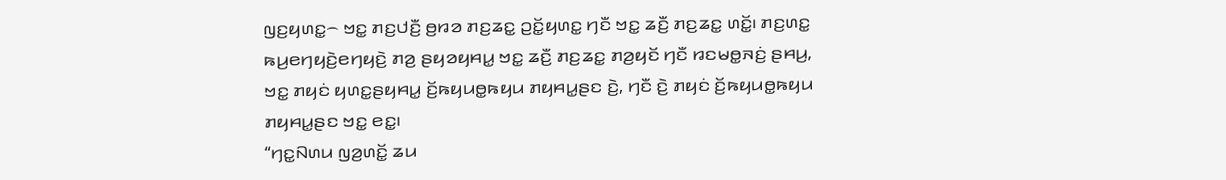ꤜꤢ꤬ꤟꤛꤢ꤭꤮ ꤠꤢ꤭ ꤊꤢ꤬ꤓꤢꤪ꤬ ꤥ꤬ꤙꤤ ꤊꤢ꤬ꤘꤢ꤭ ꤑꤢꤩ꤭ꤟꤛꤢ꤭ ꤚꤢꤪ ꤠꤢ꤭ ꤘꤢꤪ꤬ ꤊꤢ꤬ꤘꤢ꤭ ꤛꤢꤩ꤭꤯ ꤊꤢ꤬ꤛꤢ꤭ ꤒꤣ꤬ꤕꤚꤟꤢꤧ꤬ꤕꤚꤟꤢꤧ꤬ ꤊꤤ꤬ ꤔꤟꤤꤟꤌꤣ꤭ ꤠꤢ꤭ ꤘꤢꤪ꤬ ꤊꤢ꤬ꤘꤢ꤭ ꤊꤤ꤬ꤟꤢꤩ ꤚꤢꤪ ꤙꤢꤗꤥ꤭ꤏꤢꤦ꤬ ꤔꤌꤣ꤬, ꤠꤢ꤭ ꤊꤟꤢꤦ ꤟꤛꤢ꤭ꤔꤟꤌꤣ꤭ ꤢꤩ꤬ꤒꤟꤣꤥ꤭ꤒꤟꤣ ꤊꤟꤌꤣ꤭ꤔꤢ ꤢꤧ꤬, ꤚꤢꤪ ꤢꤧ꤬ ꤊꤟꤢꤦ ꤢꤩ꤬ꤒꤟꤣꤥ꤭ꤒꤟꤣ ꤊꤟꤌꤣ꤭ꤔꤢ ꤠꤢ꤭ ꤕꤢ꤭꤯
“ꤚꤢ꤭ꤡꤛꤣ ꤜꤤ꤬ꤛꤢꤩ꤭ ꤘꤣ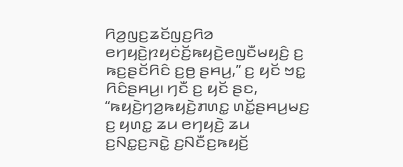ꤖꤤ꤬ꤜꤢ꤬ꤘꤢꤩꤜꤢ꤬ꤖꤤ ꤕꤚꤟꤢꤧ꤬ꤐꤟꤢꤦꤢꤩ꤬ꤒꤟꤢꤧ꤬ꤕꤜꤢꤪꤗꤟꤢꤨ꤬ ꤢ꤬ ꤒꤢ꤬ꤔꤢꤩꤖꤢꤨ ꤢ꤬ꤥ꤬ ꤔꤌꤣ꤬,” ꤢ꤬ ꤟꤢꤩ ꤠꤢ꤭ ꤖꤢꤨꤔꤌꤣ꤬꤯ ꤚꤢꤪ ꤢ꤬ ꤟꤢꤩ ꤔꤢ, “ꤒꤟꤢꤧ꤬ꤚꤤ꤬ꤒꤟꤢꤧ꤬ꤊꤛꤢ꤭ ꤛꤢꤩ꤭ꤔꤌꤣ꤬ꤗꤢ꤬ ꤢ꤬ ꤟꤛꤢ꤭ ꤘꤣ ꤕꤚꤟꤢꤧ꤬ ꤘꤣ ꤢ꤬ꤡꤢ꤭ꤢ꤬ꤏꤢꤧ꤭ ꤢ꤬ꤡꤢꤪꤢ꤬ꤒꤟꤢꤩ꤬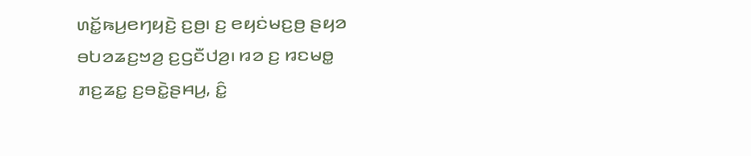ꤛꤢꤩ꤭ꤒꤣ꤬ꤕꤚꤟꤢꤧ꤬ ꤢ꤬ꤥ꤬꤯ ꤢ꤬ ꤕꤟꤢꤦꤗꤢ꤬ꤥ꤬ ꤔꤟꤤ ꤋꤝꤤꤘꤢ꤬ꤠꤤ꤬ ꤢ꤬ꤞꤢꤪꤓꤤ꤬꤯ ꤙꤤ ꤢ꤬ ꤙꤢꤗꤥ꤭ ꤊꤢ꤬ꤘꤢ꤭ ꤢ꤬ꤋꤢꤧ꤭ꤔꤌꤣ꤬, ꤢꤨ꤭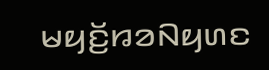ꤗꤟꤢꤩ꤬ꤙꤤꤡꤟꤛꤢ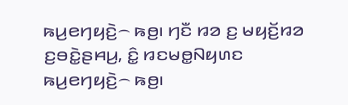ꤒꤣ꤬ꤕꤚꤟꤢꤧ꤬꤮ ꤒꤥ꤬꤯ ꤚꤢꤪ ꤙꤤ ꤢ꤬ ꤗꤟꤢꤩ꤬ꤙꤤ ꤢ꤬ꤋꤢꤧ꤭ꤔꤌꤣ꤬, ꤢꤨ꤭ ꤙꤢꤗꤥ꤭ꤡꤟꤛꤢ ꤒꤣ꤬ꤕꤚꤟꤢꤧ꤬꤮ ꤒꤥ꤬꤯